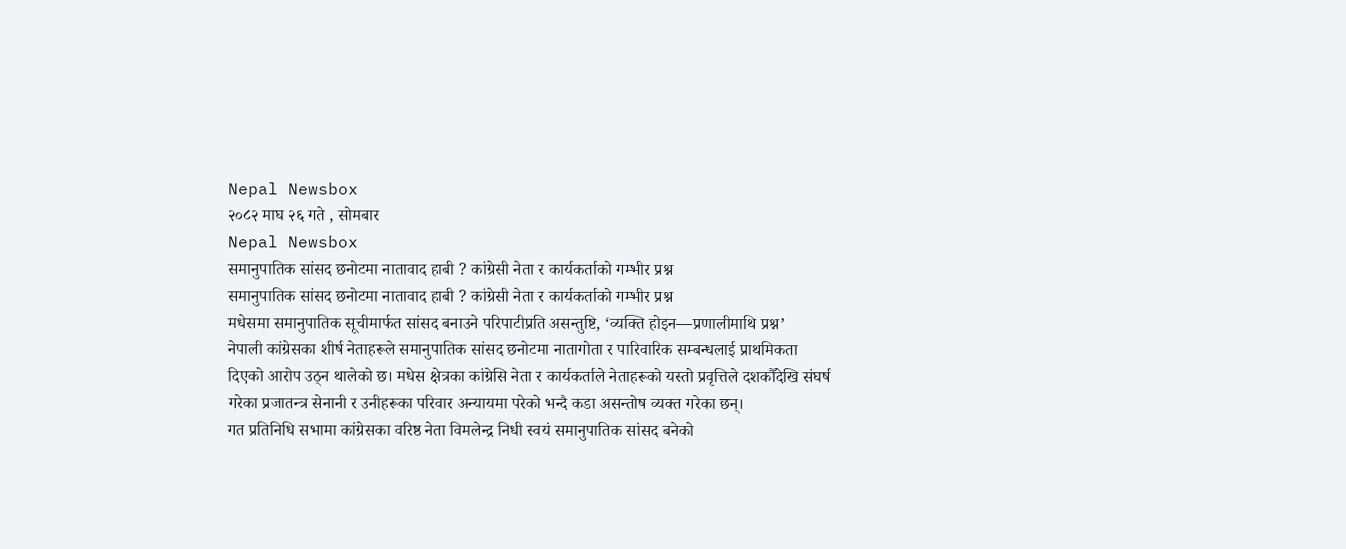Nepal Newsbox
२०८२ माघ २६ गते , सोमबार
Nepal Newsbox
समानुपातिक सांसद छनोटमा नातावाद हाबी ? कांग्रेसी नेता र कार्यकर्ताको गम्भीर प्रश्न
समानुपातिक सांसद छनोटमा नातावाद हाबी ? कांग्रेसी नेता र कार्यकर्ताको गम्भीर प्रश्न
मधेसमा समानुपातिक सूचीमार्फत सांसद बनाउने परिपाटीप्रति असन्तुष्टि, ‘व्यक्ति होइन—प्रणालीमाथि प्रश्न’
नेपाली कांग्रेसका शीर्ष नेताहरूले समानुपातिक सांसद छनोटमा नातागोता र पारिवारिक सम्बन्धलाई प्राथमिकता दिएको आरोप उठ्न थालेको छ। मधेस क्षेत्रका कांग्रेसि नेता र कार्यकर्ताले नेताहरूको यस्तो प्रवृत्तिले दशकौँदेखि संघर्ष गरेका प्रजातन्त्र सेनानी र उनीहरूका परिवार अन्यायमा परेको भन्दै कडा असन्तोष व्यक्त गरेका छन्।
गत प्रतिनिधि सभामा कांग्रेसका वरिष्ठ नेता विमलेन्द्र निधी स्वयं समानुपातिक सांसद बनेको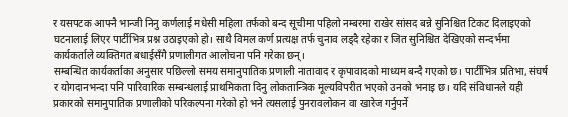र यसपटक आफ्नै भान्जी निनु कर्णलाई मधेसी महिला तर्फको बन्द सूचीमा पहिलो नम्बरमा राखेर सांसद बन्ने सुनिश्चित टिकट दिलाइएको घटनालाई लिएर पार्टीभित्र प्रश्न उठाइएको हो। साथै विमल कर्ण प्रत्यक्ष तर्फ चुनाव लड्दै रहेका र जित सुनिश्चित देखिएको सन्दर्भमा कार्यकर्ताले व्यक्तिगत बधाईसँगै प्रणालीगत आलोचना पनि गरेका छन्।
सम्बन्धित कार्यकर्ताका अनुसार पछिल्लो समय समानुपातिक प्रणाली नातावाद र कृपावादको माध्यम बन्दै गएको छ। पार्टीभित्र प्रतिभा, संघर्ष र योगदानभन्दा पनि पारिवारिक सम्बन्धलाई प्राथमिकता दिनु लोकतान्त्रिक मूल्यविपरीत भएको उनको भनाइ छ। यदि संविधानले यही प्रकारको समानुपातिक प्रणालीको परिकल्पना गरेको हो भने त्यसलाई पुनरावलोकन वा खारेज गर्नुपर्ने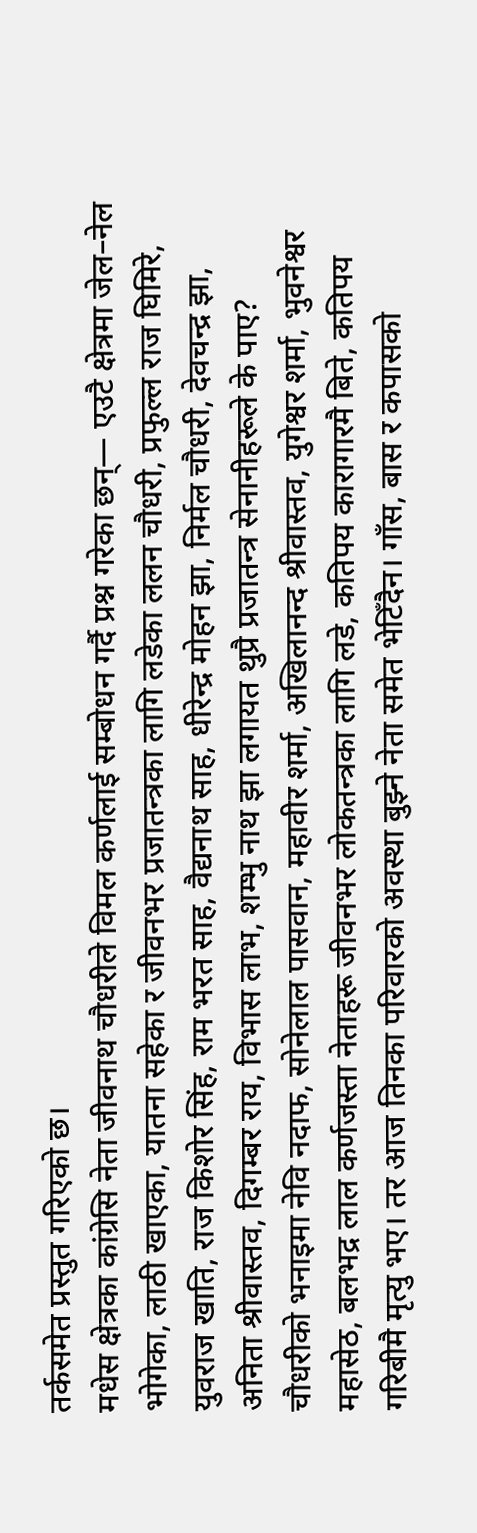तर्कसमेत प्रस्तुत गरिएको छ।
मधेस क्षेत्रका कांग्रेसि नेता जीवनाथ चौधरीले विमल कर्णलाई सम्बोधन गर्दै प्रश्न गरेका छन्— एउटै क्षेत्रमा जेल–नेल भोगेका, लाठी खाएका, यातना सहेका र जीवनभर प्रजातन्त्रका लागि लडेका ललन चौधरी, प्रफुल्ल राज घिमिरे, युवराज खाति, राज किशोर सिंह, राम भरत साह, वैद्यनाथ साह, धीरेन्द्र मोहन झा, निर्मल चौधरी, देवचन्द्र झा, अनिता श्रीवास्तव, दिगम्बर राय, विभास लाभ, शम्भु नाथ झा लगायत थुप्रै प्रजातन्त्र सेनानीहरूले के पाए?
चौधरीको भनाइमा नेवि नदाफ, सोनेलाल पासवान, महावीर शर्मा, अखिलानन्द श्रीवास्तव, युगेश्वर शर्मा, भुवनेश्वर महासेठ, बलभद्र लाल कर्णजस्ता नेताहरू जीवनभर लोकतन्त्रका लागि लडे, कतिपय कारागारमै बिते, कतिपय गरिबीमै मृत्यु भए। तर आज तिनका परिवारको अवस्था बुझ्ने नेता समेत भेटिँदैन। गाँस, बास र कपासको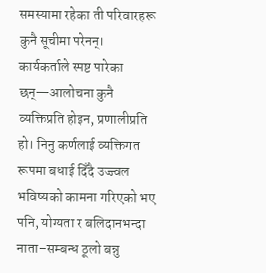समस्यामा रहेका ती परिवारहरू कुनै सूचीमा परेनन्।
कार्यकर्ताले स्पष्ट पारेका छन्—आलोचना कुनै व्यक्तिप्रति होइन, प्रणालीप्रति हो। निनु कर्णलाई व्यक्तिगत रूपमा बधाई दिँदै उज्ज्वल भविष्यको कामना गरिएको भए पनि, योग्यता र बलिदानभन्दा नाता–सम्बन्ध ठूलो बन्नु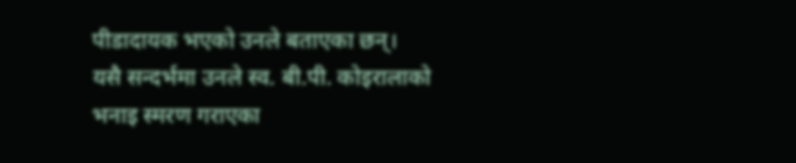पीडादायक भएको उनले बताएका छन्।
यसै सन्दर्भमा उनले स्व. बी.पी. कोइरालाको भनाइ स्मरण गराएका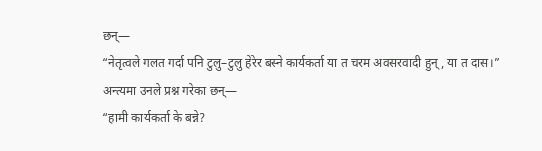छन्—
“नेतृत्वले गलत गर्दा पनि टुलु–टुलु हेरेर बस्ने कार्यकर्ता या त चरम अवसरवादी हुन्, या त दास।”
अन्त्यमा उनले प्रश्न गरेका छन्—
“हामी कार्यकर्ता के बन्ने?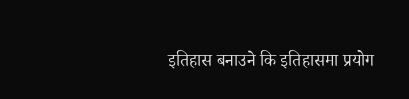इतिहास बनाउने कि इतिहासमा प्रयोग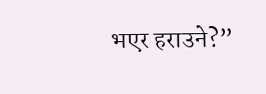भएर हराउने?”